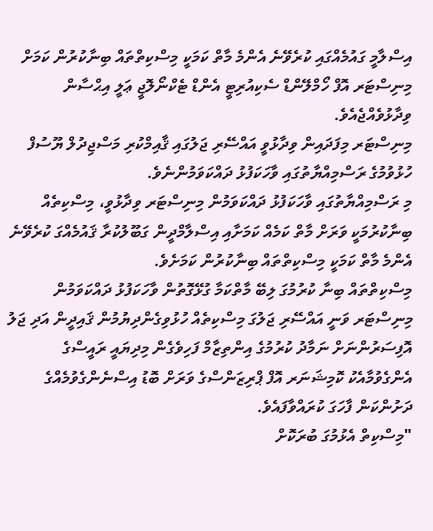އިސްލާމީ ގައުމެއްގައި ކުރެވޭނެ އެންމެ މާތް ކަމަކީ މިސްކިތްތައް ބިނާކުރުން ކަމަށް މިނިސްޓަރ އޮފް ހޯމްލޭންޑް ސެކިއުރިޓީ އެންޑް ޓެކްނޯލޮޖީ ޢަލީ އިޙްސާން ވިދާޅުވެއްޖެއެވެ.
މިނިސްޓަރ މިފަދައިން ވިދާޅުވީ އައްސޭރި ޖަލުގައި ޤާއިމްކުރި މަސްޖިދުލް ޔޫސުފް ހުޅުވުމުގެ ރަސްމިއްޔާތުގައި ވާހަކަފުޅު ދައްކަވަމުންނެވެ.
މި ރަސްމިއްޔާތުގައި ވާހަކަފުޅު ދައްކަވަމުން މިނިސްޓަރ ވިދާޅުވީ، މިސްކިތެއް ބިނާކުރުމަކީ ވަރަށް މާތް ކަމެއް ކަމަށާއި އިސްލާމްދީން ގަބޫލުކުރާ ޤައުމެއްގަ ކުރެވޭނެ އެންމެ މާތް ކަމަކީ މިސްކިތްތައް ބިނާކުރުން ކަމަށެވެ.
މިސްކިތްތައް ބިނާ ކުރުމުގަ ލިބޭ މާތްކަމާ ގުޅޭގޮތުން ވާހަކަފުޅު ދައްކަވަމުން މިނިސްޓަރ ވަނީ އައްސޭރި ޖަލުގަ މިސްކިތެއް ހުޅުވިގެންދިޔުމުން ޤައިދީން އަދި ޖަލު އޮފިސަރުންނަށް ނަމާދު ކުރުމުގެ އިންތިޒާމް ފަހިވެގެން މިދިޔައީ ރައީސްގެ އެންގެވުމާއެކު ކޮމިޝަނަރ އޮފް ޕްރިޒަންސްގެ ވަރަށް ބޮޑު އިސްނެންގެވުމެއްގެ ދަށުންކަން ފާހަގަ ކުރައްވާފައެވެ.
"މިސްކިތް އެޅުމުގަ ބުރަކޮށް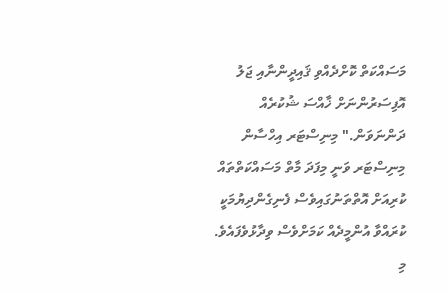މަސައްކަތް ކޮށްދެއްވި ޤައިދީންނާއި ޖަލު އޮފިސަރުންނަށް ޚާއްސަ ޝުކުރެއް ދަންނަވަން." މިނިސްޓަރ އިހްސާން
މިނިސްޓަރ ވަނީ މިފަދަ މާތް މަސައްކަތްތައް ކުރިއަށް އޮތްތަނުގައިވެސް ފެނިގެންދިޔުމަކީ ކުރައްވާ އުންމީދެއް ކަމަށްވެސް ވިދާޅުވެފައެވެ.
މި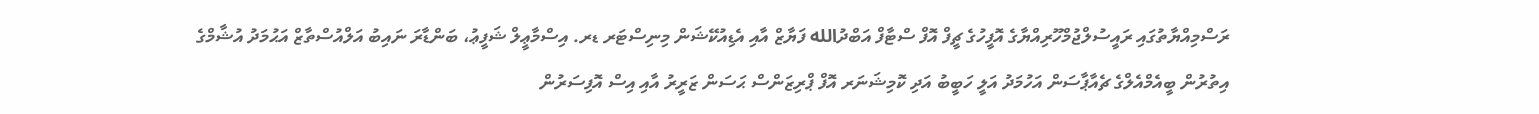ރަސްމިއްޔާތުގައި ރައީސުލްޖުމްހޫރިއްޔާގެ އޮފީހުގެ ޗީފް އޮފް ސްޓާފް އަބްދުالله ފަޔާޒް އާއި އެޑިއުކޭޝަން މިނިސްޓަރ ޑރ. އިސްމާޢީލް ޝަފީޢު، ބަންޑާރަ ނައިބު އަލްއުސްތާޒް އަޙުމަދު އުޝާމްގެ އިތުރުން ބީއެމްއެލްގެ ޗެއާޕާސަން އަހުމަދު އަލީ ހަބީބު އަދި ކޮމިޝަނަރ އޮފް ޕްރިޒަންސް ޙަސަން ޒަރީރު އާއި އިސް އޮފިސަރުން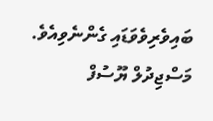ބައިވެރިވެވަޑައި ގެންނެވިއެވެ.
މަސްޖިދުލް ޔޫސުފް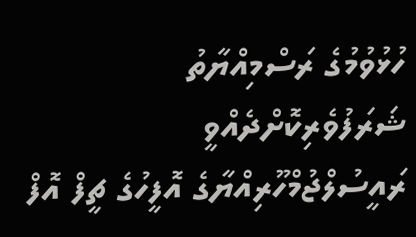ހުޅުވުމުގެ ރަސްމިއްޔާތު ޝަރަފުވެރިކޮށްދެއްވީ ރައީސުލްޖުމްހޫރިއްޔާގެ އޮފީހުގެ ޗީފް އޮފް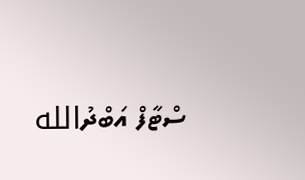ސްޓާފް އަބްދުالله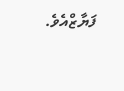ފަޔާޒްއެވެ.